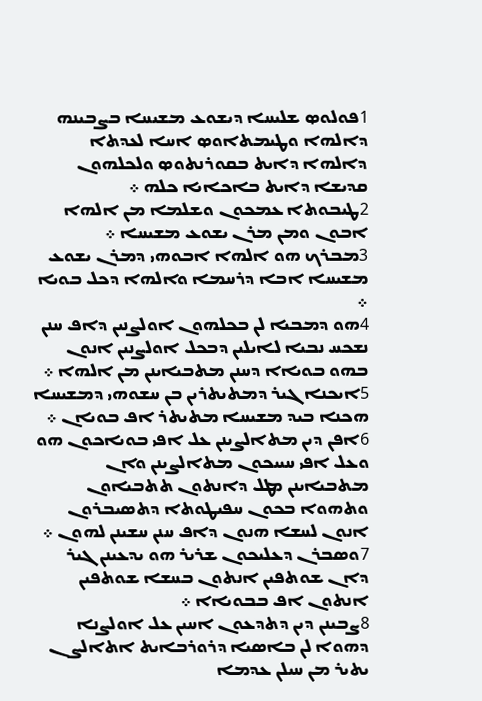1ܦܘܠܘܤ ܫܠܝܚܐ ܕܝܫܘܥ ܡܫܝܚܐ ܒܨܒܝܢܗ ܕܐܠܗܐ ܘܛܝܡܬܐܘܤ ܐܚܐ ܠܥܕܬܐ ܕܐܠܗܐ ܕܐܝܬ ܒܩܘܪܢܬܘܤ ܘܠܟܠܗܘܢ ܩܕܝܫܐ ܕܐܝܬ ܒܐܟܐܝܐ ܟܠܗ ܀
2ܛܝܒܘܬܐ ܥܡܟܘܢ ܘܫܠܡܐ ܡܢ ܐܠܗܐ ܐܒܘܢ ܘܡܢ ܡܪܢ ܝܫܘܥ ܡܫܝܚܐ ܀
3ܡܒܪܟ ܗܘ ܐܠܗܐ ܐܒܘܗܝ ܕܡܪܢ ܝܫܘܥ ܡܫܝܚܐ ܐܒܐ ܕܪܚܡܐ ܘܐܠܗܐ ܕܟܠ ܒܘܝܐ ܀
4ܗܘ ܕܡܒܝܐ ܠܢ ܒܟܠܗܘܢ ܐܘܠܨܢܝܢ ܕܐܦ ܚܢܢ ܢܫܟܚ ܢܒܝܐ ܠܐܝܠܝܢ ܕܒܟܠ ܐܘܠܨܢܝܢ ܐܢܘܢ ܒܗܘ ܒܘܝܐܐ ܕܚܢܢ ܡܬܒܝܐܝܢܢ ܡܢ ܐܠܗܐ ܀
5ܐܝܟܢܐ ܓܝܪ ܕܡܬܝܬܪܝܢ ܒܢ ܚܫܘܗܝ ܕܡܫܝܚܐ ܗܟܢܐ ܒܝܕ ܡܫܝܚܐ ܡܬܝܬܪ ܐܦ ܒܘܝܐܢ ܀
6ܐܦܢ ܕܝܢ ܡܬܐܠܨܝܢܢ ܥܠ ܐܦܝ ܒܘܝܐܟܘܢ ܗܘ ܘܥܠ ܐܦܝ ܚܝܝܟܘܢ ܡܬܐܠܨܝܢܢ ܘܐܢ ܡܬܒܝܐܝܢܢ ܡܛܠ ܕܐܢܬܘܢ ܬܬܒܝܐܘܢ ܘܬܗܘܐ ܒܟܘܢ ܚܦܝܛܘܬܐ ܕܬܤܝܒܪܘܢ ܐܢܘܢ ܠܚܫܐ ܗܢܘܢ ܕܐܦ ܚܢܢ ܚܫܝܢܢ ܠܗܘܢ ܀
7ܘܤܒܪܢ ܕܥܠܝܟܘܢ ܫܪܝܪ ܗܘ ܝܕܥܝܢܢ ܓܝܪ ܕܐܢ ܫܘܬܦܝܢ ܐܢܬܘܢ ܒܚܫܐ ܫܘܬܦܝܢ ܐܢܬܘܢ ܐܦ ܒܒܘܝܐܐ ܀
8ܨܒܝܢܢ ܕܝܢ ܕܬܕܥܘܢ ܐܚܝܢ ܥܠ ܐܘܠܨܢܐ ܕܗܘܐ ܠܢ ܒܐܤܝܐ ܕܪܘܪܒܐܝܬ ܐܬܐܠܨܢ ܝܬܝܪ ܡܢ ܚܝܠܢ ܥܕܡܐ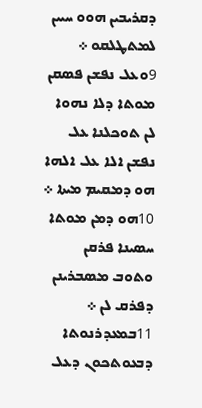ܕܩܪܝܒܝܢ ܗܘܘ ܚܝܝܢ ܠܡܬܛܠܩܘ ܀
9ܘܥܠ ܢܦܫܢ ܦܤܩܢ ܡܘܬܐ ܕܠܐ ܢܗܘܐ ܠܢ ܬܘܟܠܢܐ ܥܠ ܢܦܫܢ ܐܠܐ ܥܠ ܐܠܗܐ ܗܘ ܕܡܩܝܡ ܡܝܬܐ ܀
10ܗܘ ܕܡܢ ܡܘܬܐ ܚܤܝܢܐ ܦܪܩܢ ܘܬܘܒ ܡܤܒܪܝܢܢ ܕܦܪܩ ܠܢ ܀
11ܒܡܥܕܪܢܘܬܐ ܕܒܥܘܬܟܘܢ ܕܥܠ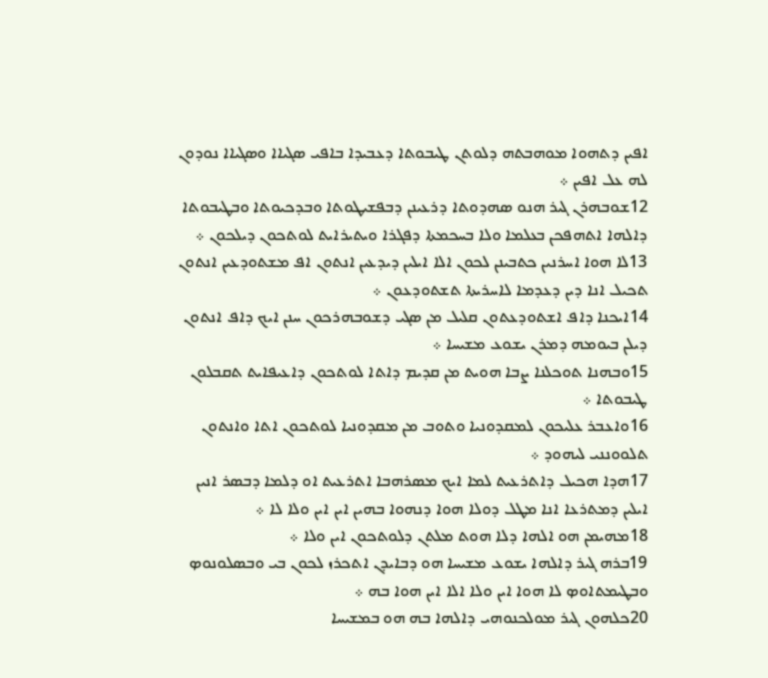ܐܦܝܢ ܕܬܗܘܐ ܡܘܗܒܬܗ ܕܠܘܬܢ ܛܝܒܘܬܐ ܕܥܒܝܕܐ ܒܐܦܝ ܤܓܝܐܐ ܘܤܓܝܐܐ ܢܘܕܘܢ ܠܗ ܥܠ ܐܦܝܢ ܀
12ܫܘܒܗܪܢ ܓܝܪ ܗܢܘ ܤܗܕܘܬܐ ܕܪܥܝܢܢ ܕܒܦܫܝܛܘܬܐ ܘܒܕܟܝܘܬܐ ܘܒܛܝܒܘܬܐ ܕܐܠܗܐ ܐܬܗܦܟܢ ܒܥܠܡܐ ܘܠܐ ܒܚܟܡܬܐ ܕܦܓܪܐ ܘܝܬܝܪܐܝܬ ܠܘܬܟܘܢ ܕܝܠܟܘܢ ܀
13ܠܐ ܗܘܐ ܐܚܪܢܝܢ ܟܬܒܝܢܢ ܠܟܘܢ ܐܠܐ ܐܝܠܝܢ ܕܝܕܥܝܢ ܐܢܬܘܢ ܐܦ ܡܫܬܘܕܥܝܢ ܐܢܬܘܢ ܬܟܝܠ ܐܢܐ ܕܝܢ ܕܥܕܡܐ ܠܐܚܪܝܬܐ ܬܫܬܘܕܥܘܢ ܀
14ܐܝܟܢܐ ܕܐܦ ܐܫܬܘܕܥܬܘܢ ܩܠܝܠ ܡܢ ܤܓܝ ܕܫܘܒܗܪܟܘܢ ܚܢܢ ܐܝܟ ܕܐܦ ܐܢܬܘܢ ܕܝܠܢ ܒܝܘܡܗ ܕܡܪܢ ܝܫܘܥ ܡܫܝܚܐ ܀
15ܘܒܗܢܐ ܬܘܟܠܢܐ ܨܒܐ ܗܘܝܬ ܡܢ ܩܕܝܡ ܕܐܬܐ ܠܘܬܟܘܢ ܕܐܥܝܦܐܝܬ ܬܩܒܠܘܢ ܛܝܒܘܬܐ ܀
16ܘܐܥܒܪ ܥܠܝܟܘܢ ܠܡܩܕܘܢܝܐ ܘܬܘܒ ܡܢ ܡܩܕܘܢܝܐ ܠܘܬܟܘܢ ܐܬܐ ܘܐܢܬܘܢ ܬܠܘܘܢܢܝ ܠܝܗܘܕ ܀
17ܗܕܐ ܗܟܝܠ ܕܐܬܪܥܝܬ ܠܡܐ ܐܝܟ ܡܤܪܗܒܐ ܐܬܪܥܝܬ ܐܘ ܕܠܡܐ ܕܒܤܪ ܐܢܝܢ ܐܝܠܝܢ ܕܡܬܪܥܐ ܐܢܐ ܡܛܠ ܕܘܠܐ ܗܘܐ ܕܢܗܘܐ ܒܗܝܢ ܐܝܢ ܐܝܢ ܘܠܐ ܠܐ ܀
18ܡܗܝܡܢ ܗܘ ܐܠܗܐ ܕܠܐ ܗܘܬ ܡܠܬܢ ܕܠܘܬܟܘܢ ܐܝܢ ܘܠܐ ܀
19ܒܪܗ ܓܝܪ ܕܐܠܗܐ ܝܫܘܥ ܡܫܝܚܐ ܗܘ ܕܒܐܝܕܢ ܐܬܟܪܙ ܠܟܘܢ ܒܝ ܘܒܤܠܘܢܘܤ ܘܒܛܝܡܬܐܘܤ ܠܐ ܗܘܐ ܐܝܢ ܘܠܐ ܐܠܐ ܐܝܢ ܗܘܐ ܒܗ ܀
20ܟܠܗܘܢ ܓܝܪ ܡܘܠܟܢܘܗܝ ܕܐܠܗܐ ܒܗ ܗܘ ܒܡܫܝܚܐ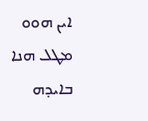ܐܝܢ ܗܘܘ ܡܛܠ ܗܢܐ ܒܐܝܕܗ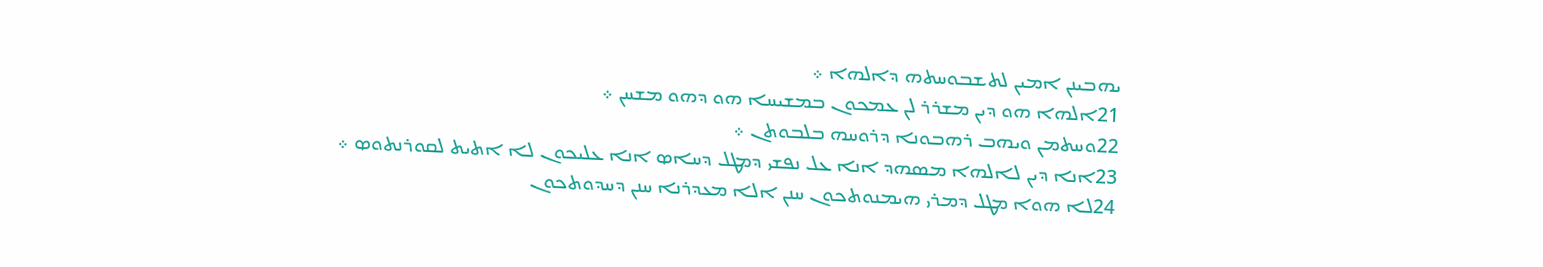ܝܗܒܝܢܢ ܐܡܝܢ ܠܬܫܒܘܚܬܗ ܕܐܠܗܐ ܀
21ܐܠܗܐ ܗܘ ܕܝܢ ܡܫܪܪ ܠܢ ܥܡܟܘܢ ܒܡܫܝܚܐ ܗܘ ܕܗܘ ܡܫܚܢ ܀
22ܘܚܬܡܢ ܘܝܗܒ ܪܗܒܘܢܐ ܕܪܘܚܗ ܒܠܒܘܬܢ ܀
23ܐܢܐ ܕܝܢ ܠܐܠܗܐ ܡܤܗܕ ܐܢܐ ܥܠ ܢܦܫܝ ܕܡܛܠ ܕܚܐܤ ܐܢܐ ܥܠܝܟܘܢ ܠܐ ܐܬܝܬ ܠܩܘܪܢܬܘܤ ܀
24ܠܐ ܗܘܐ ܡܛܠ ܕܡܪܝ ܗܝܡܢܘܬܟܘܢ ܚܢܢ ܐܠܐ ܡܥܕܪܢܐ ܚܢܢ ܕܚܕܘܬܟܘܢ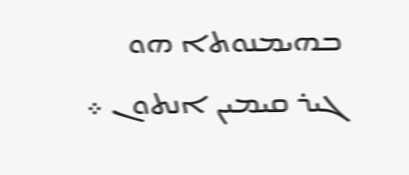ܒܗܝܡܢܘܬܐ ܗܘ ܓܝܪ ܩܝܡܝܢ ܐܢܬܘܢ ܀